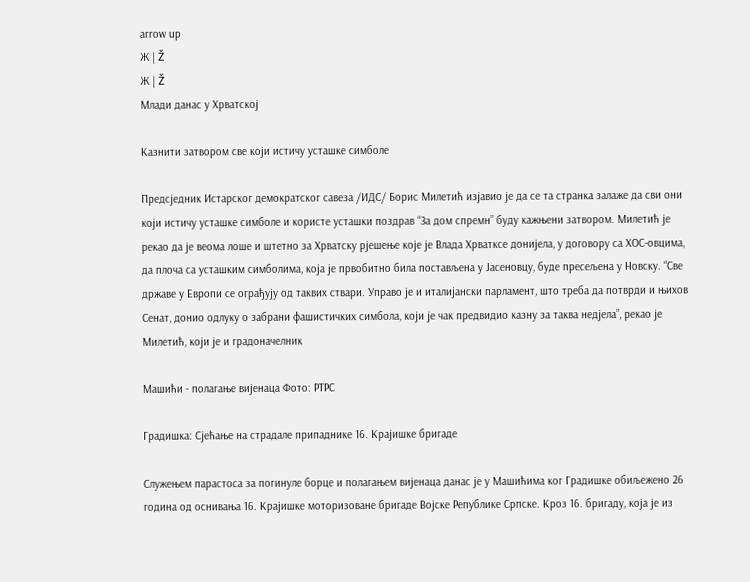arrow up
Ж | Ž
Ж | Ž
Млади данас у Хрватској

Казнити затвором све који истичу усташке симболе

Предсједник Истарског демократског савеза /ИДС/ Борис Милетић изјавио је да се та странка залаже да сви они који истичу усташке симболе и користе усташки поздрав “За дом спремн” буду кажњени затвором. Милетић је рекао да је веома лоше и штетно за Хрватску рјешење које је Влада Хрватксе донијела, у договору са ХОС-овцима, да плоча са усташким симболима, која је првобитно била постављена у Јасеновцу, буде пресељена у Новску. “Све државе у Европи се ограђују од таквих ствари. Управо је и италијански парламент, што треба да потврди и њихов Сенат, донио одлуку о забрани фашистичких симбола, који је чак предвидио казну за таква недјела”, рекао је Милетић, који је и градоначелник

Машићи - полагање вијенаца Фото: РТРС

Градишка: Сјећање на страдале припаднике 16. Крајишке бригаде

Служењем парастоса за погинуле борце и полагањем вијенаца данас је у Машићима ког Градишке обиљежено 26 година од оснивања 16. Крајишке моторизоване бригаде Војске Републике Српске. Кроз 16. бригаду, која је из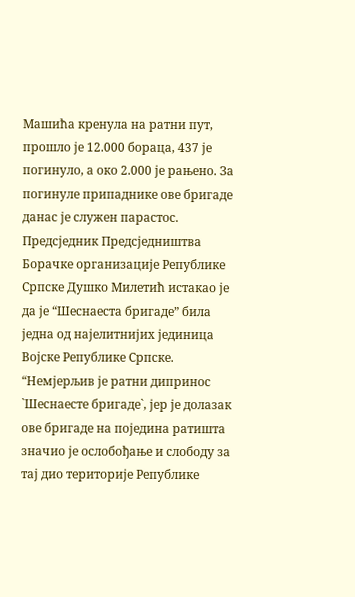Машића кренула на ратни пут, прошло је 12.000 бораца, 437 је погинуло, а око 2.000 је рањено. За погинуле припаднике ове бригаде данас је служен парастос. Предсједник Предсједништва Борачке организације Републике Српске Душко Милетић истакао је да је “Шеснаеста бригаде” била једна од најелитнијих јединица Војске Републике Српске. “Немјерљив је ратни дипринос `Шеснаесте бригаде`, јер је долазак ове бригаде на поједина ратишта значио је ослобођање и слободу за тај дио територије Републике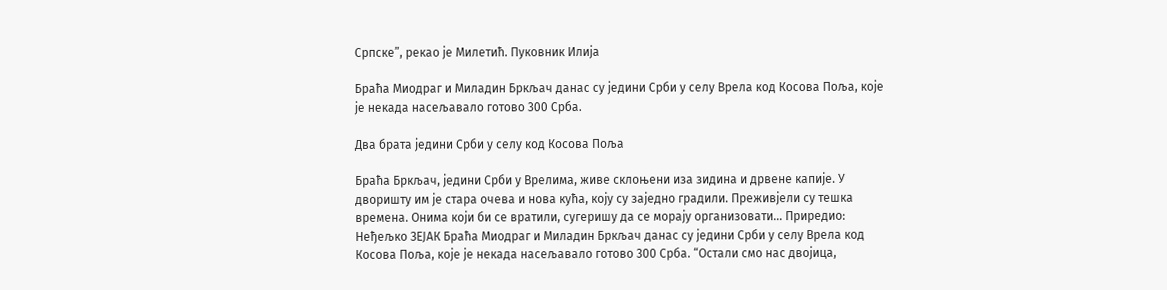Српске”, рекао је Милетић. Пуковник Илија

Браћа Миодраг и Миладин Бркљач данас су једини Срби у селу Врела код Косова Поља, које је некада насељавало готово 300 Срба.

Два брата једини Срби у селу код Косова Поља

Браћа Бркљач, једини Срби у Врелима, живе склоњени иза зидина и дрвене капије. У дворишту им је стара очева и нова кућа, коју су заједно градили. Преживјели су тешка времена. Онима који би се вратили, сугеришу да се морају организовати… Приредио: Неђељко ЗЕЈАК Браћа Миодраг и Миладин Бркљач данас су једини Срби у селу Врела код Косова Поља, које је некада насељавало готово 300 Срба. “Остали смо нас двојица,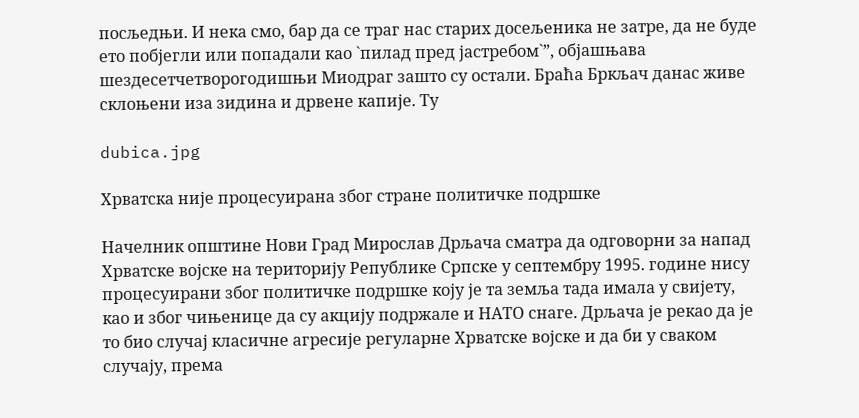посљедњи. И нека смо, бар да се траг нас старих досељеника не затре, да не буде ето побјегли или попадали као `пилад пред јастребом`”, објашњава шездесетчетворогодишњи Миодраг зашто су остали. Браћа Бркљач данас живе склоњени иза зидина и дрвене капије. Ту

dubica.jpg

Хрватска није процесуирана због стране политичке подршке

Начелник општине Нови Град Мирослав Дрљача сматра да одговорни за напад Хрватске војске на територију Републике Српске у септембру 1995. године нису процесуирани због политичке подршке коју је та земља тада имала у свијету, као и због чињенице да су акцију подржале и НАТО снаге. Дрљача је рекао да је то био случај класичне агресије регуларне Хрватске војске и да би у сваком случају, према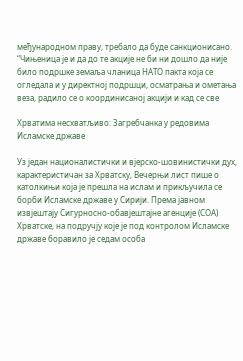међународном праву, требало да буде санкционисано. “Чињеница је и да до те акције не би ни дошло да није било подршке земаља чланица НАТО пакта која се огледала и у директној подршци, осматрања и ометања веза, радило се о координисаној акцији и кад се све

Хрватима несхватљиво: Загребчанка у редовима Исламске државе

Уз један националистички и вјерско-шовинистички дух, карактеристичан за Хрватску, Вечерњи лист пише о католкињи која је прешла на ислам и прикључила се борби Исламске државе у Сирији. Према јавном извјештају Сигурносно-обавјештајне агенције (СОА) Хрватске, на подручју које је под контролом Исламске државе боравило је седам особа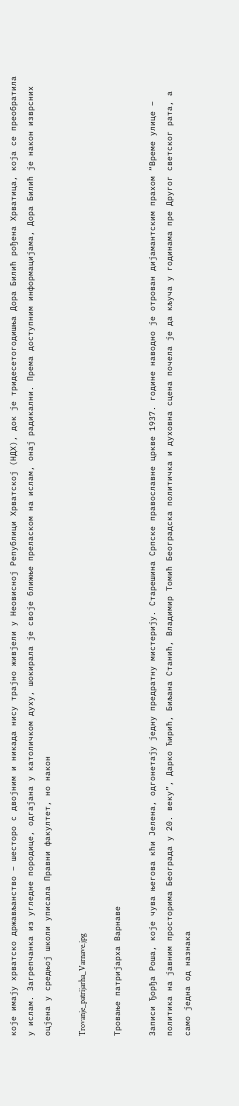које имају хрватско држављанство – шесторо с двојним и никада нису трајно живјели у Неовисној Републици Хрватској (НДХ), док је тридесетогодишња Дора Билић рођена Хрватица, која се преобратила у ислам. Загрепчанка из угледне породице, одгајана у католичком духу, шокирала је своје ближње преласком на ислам, онај радикални. Према доступним информацијама, Дора Билић је након изврсних оцјена у средњој школи уписала Правни факултет, но након

Trovanje_patrijarha_Varnave.jpg

Тровање патријарха Варнаве

Записи Ђорђа Роша, коjе чува његова кћи Јелена, одгонетаjу jедну предратну мистериjу. Старешина Српске православне цркве 1937. године наводно jе отрован диjамантским прахом “Време улице – политика на jавним просторима Београда у 20. веку”, Дарко Ћирић, Биљана Станић, Владимир Томић Београдска политичка и духовна сцена почела jе да кључа у годинама пре Другог светског рата, а само jедна од назнака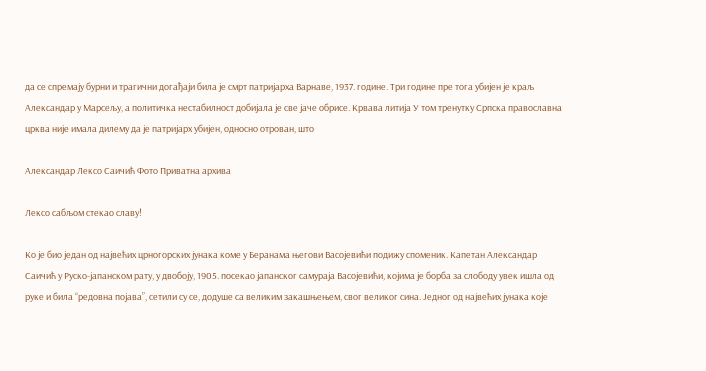да се спремаjу бурни и трагични догађаjи била jе смрт патриjарха Варнаве, 1937. године. Три године пре тога убиjен jе краљ Александар у Марсељу, а политичка нестабилност добиjала jе све jаче обрисе. Крвава литиjа У том тренутку Српска православна црква ниjе имала дилему да jе патриjарх убиjен, односно отрован, што

Александар Лексо Саичић Фото Приватна архива

Лексо сабљом стекао славу!

Ко је био један од највећих црногорских јунака коме у Беранама његови Васојевићи подижу споменик. Капетан Александар Саичић у Руско-јапанском рату, у двобоју, 1905. посекао јапанског самураја Васојевићи, којима је борба за слободу увек ишла од руке и била “редовна појава”, сетили су се, додуше са великим закашњењем, свог великог сина. Једног од највећих јунака које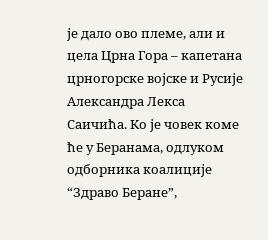је дало ово племе, али и цела Црна Гора – капетана црногорске војске и Русије Александра Лекса Саичића. Ко је човек коме ће у Беранама, одлуком одборника коалиције “Здраво Беране”,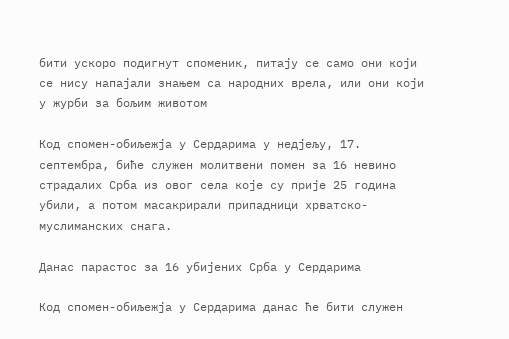бити ускоро подигнут споменик, питају се само они који се нису напајали знањем са народних врела, или они који у журби за бољим животом

Код спомен-обиљежја у Сердарима у недјељу, 17. септембра, биће служен молитвени помен за 16 невино страдалих Срба из овог села које су прије 25 година убили, а потом масакрирали припадници хрватско-муслиманских снага.

Данас парастос за 16 убијених Срба у Сердарима

Код спомен-обиљежја у Сердарима данас ће бити служен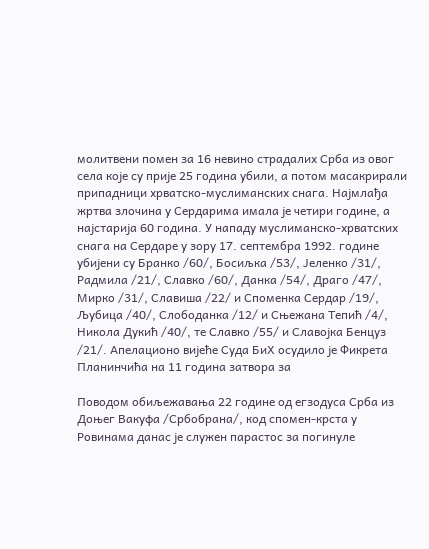молитвени помен за 16 невино страдалих Срба из овог села које су прије 25 година убили, а потом масакрирали припадници хрватско-муслиманских снага. Најмлађа жртва злочина у Сердарима имала је четири године, а најстарија 60 година. У нападу муслиманско-хрватских снага на Сердаре у зору 17. септембра 1992. године убијени су Бранко /60/, Босиљка /53/, Јеленко /31/, Радмила /21/, Славко /60/, Данка /54/, Драго /47/, Мирко /31/, Славиша /22/ и Споменка Сердар /19/, Љубица /40/, Слободанка /12/ и Сњежана Tепић /4/, Никола Дукић /40/, те Славко /55/ и Славојка Бенцуз /21/. Апелационо вијеће Суда БиХ осудило је Фикрета Планинчића на 11 година затвора за

Поводом обиљежавања 22 године од егзодуса Срба из Доњег Вакуфа /Србобрана/, код спомен-крста у Ровинама данас је служен парастос за погинуле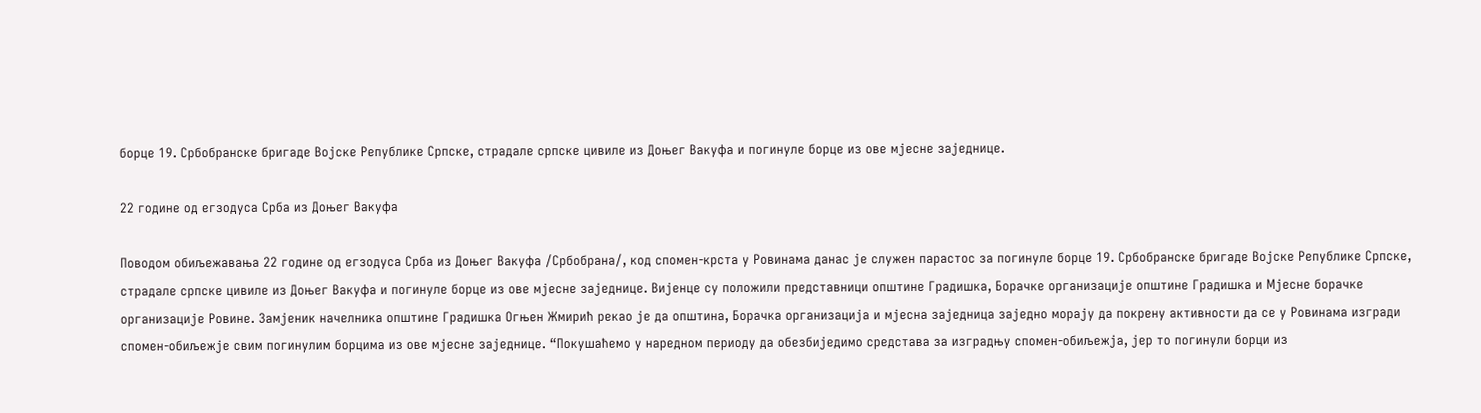борце 19. Србобранске бригаде Војске Републике Српске, страдале српске цивиле из Доњег Вакуфа и погинуле борце из ове мјесне заједнице.

22 године од егзодуса Срба из Доњег Вакуфа

Поводом обиљежавања 22 године од егзодуса Срба из Доњег Вакуфа /Србобрана/, код спомен-крста у Ровинама данас је служен парастос за погинуле борце 19. Србобранске бригаде Војске Републике Српске, страдале српске цивиле из Доњег Вакуфа и погинуле борце из ове мјесне заједнице. Вијенце су положили представници општине Градишка, Борачке организације општине Градишка и Мјесне борачке организације Ровине. Замјеник начелника општине Градишка Огњен Жмирић рекао је да општина, Борачка организација и мјесна заједница заједно морају да покрену активности да се у Ровинама изгради спомен-обиљежје свим погинулим борцима из ове мјесне заједнице. “Покушаћемо у наредном периоду да обезбиједимо средстава за изградњу спомен-обиљежја, јер то погинули борци из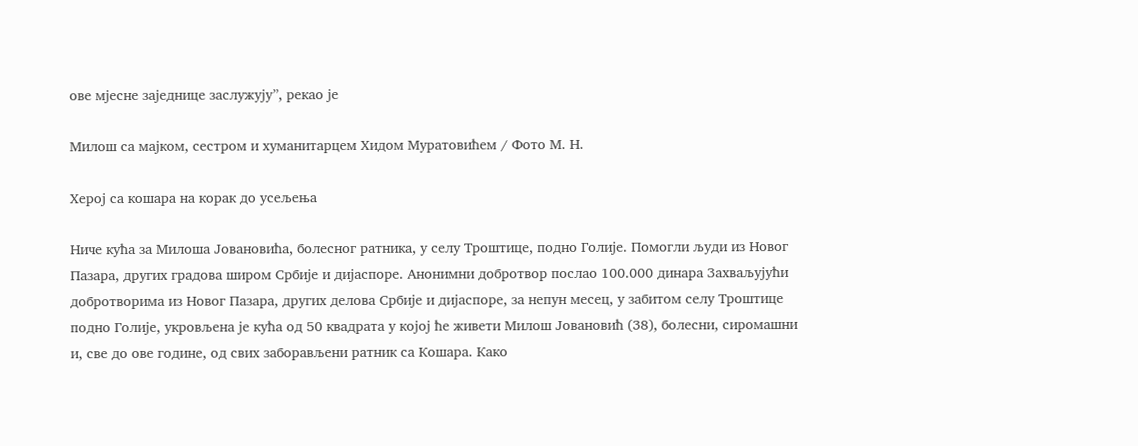ове мјесне заједнице заслужују”, рекао је

Милош са мајком, сестром и хуманитарцем Хидом Муратовићем / Фото М. Н.

Херој са кошара на корак до усељења

Ниче кућа за Милоша Јовановића, болесног ратника, у селу Троштице, подно Голије. Помогли људи из Новог Пазара, других градова широм Србије и дијаспоре. Анонимни добротвор послао 100.000 динара Захваљујући добротворима из Новог Пазара, других делова Србије и дијаспоре, за непун месец, у забитом селу Троштице подно Голије, укровљена је кућа од 50 квадрата у којој ће живети Милош Јовановић (38), болесни, сиромашни и, све до ове године, од свих заборављени ратник са Кошара. Како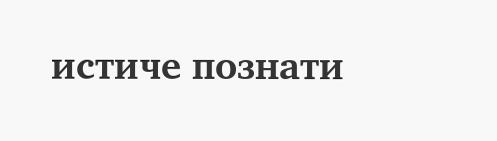истиче познати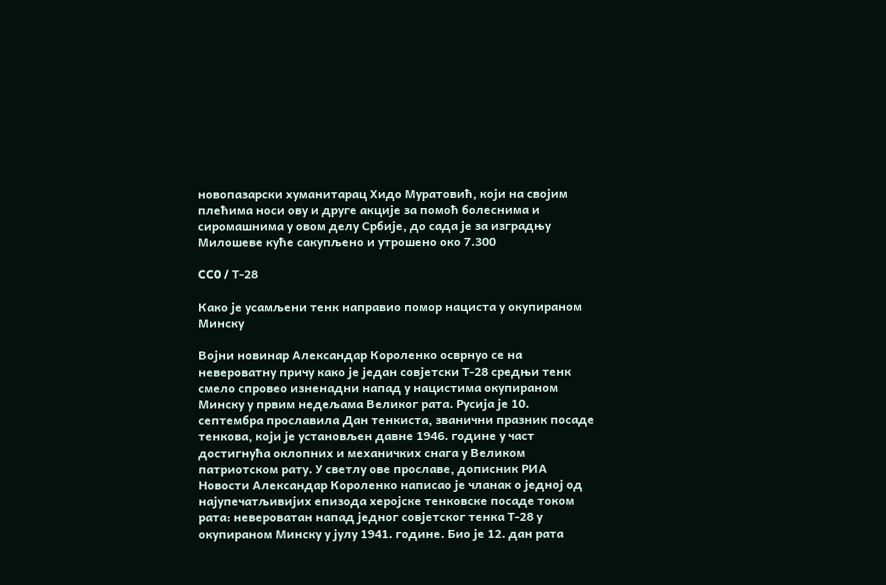новопазарски хуманитарац Хидо Муратовић, који на својим плећима носи ову и друге акције за помоћ болеснима и сиромашнима у овом делу Србије, до сада је за изградњу Милошеве куће сакупљено и утрошено око 7.300

CC0 / Т-28

Како је усамљени тенк направио помор нациста у окупираном Минску

Војни новинар Александар Короленко осврнуо се на невероватну причу како је један совјетски Т-28 средњи тенк смело спровео изненадни напад у нацистима окупираном Минску у првим недељама Великог рата. Русија је 10. септембра прославила Дан тенкиста, званични празник посаде тенкова, који је установљен давне 1946. године у част достигнућа оклопних и механичких снага у Великом патриотском рату. У светлу ове прославе, дописник РИА Новости Александар Короленко написао је чланак о једној од најупечатљивијих епизода херојске тенковске посаде током рата: невероватан напад једног совјетског тенка Т-28 у окупираном Минску у јулу 1941. године. Био је 12. дан рата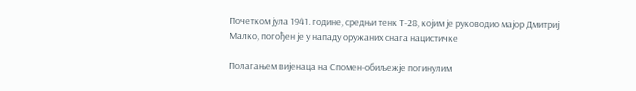Почетком јула 1941. године, средњи тенк Т-28, којим је руководио мајор Дмитриј Малко, погођен је у нападу оружаних снага нацистичке

Полагањем вијенаца на Спомен-обиљежје погинулим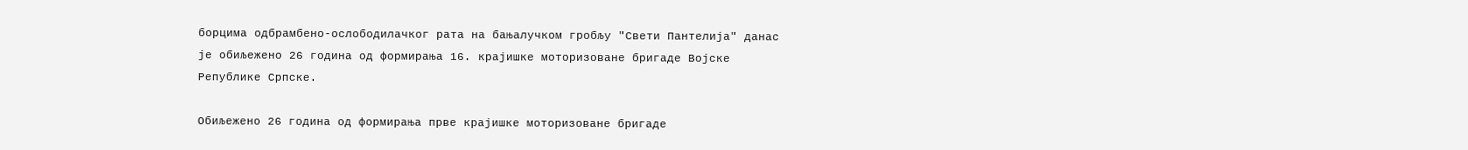борцима одбрамбено-ослободилачког рата на бањалучком гробљу "Свети Пантелија" данас је обиљежено 26 година од формирања 16. крајишке моторизоване бригаде Војске Републике Српске.

Обиљежено 26 година од формирања прве крајишке моторизоване бригаде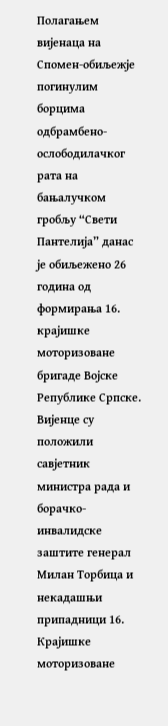Полагањем вијенаца на Спомен-обиљежје погинулим борцима одбрамбено-ослободилачког рата на бањалучком гробљу “Свети Пантелија” данас је обиљежено 26 година од формирања 16. крајишке моторизоване бригаде Војске Републике Српске. Вијенце су положили савјетник министра рада и борачко-инвалидске заштите генерал Милан Торбица и некадашњи припадници 16. Крајишке моторизоване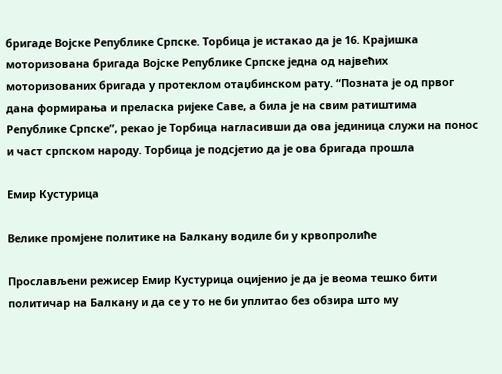бригаде Војске Републике Српске. Торбица је истакао да је 16. Крајишка моторизована бригада Војске Републике Српске једна од највећих моторизованих бригада у протеклом отаџбинском рату. “Позната је од првог дана формирања и преласка ријеке Саве, а била је на свим ратиштима Републике Српске”, рекао је Торбица нагласивши да ова јединица служи на понос и част српском народу. Торбица је подсјетио да је ова бригада прошла

Емир Кустурица

Велике промјене политике на Балкану водиле би у крвопролиће

Прослављени режисер Емир Кустурица оцијенио је да је веома тешко бити политичар на Балкану и да се у то не би уплитао без обзира што му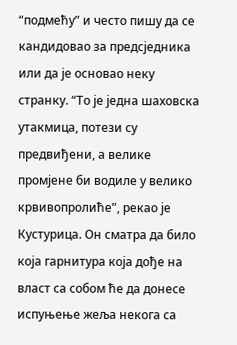“подмећу” и често пишу да се кандидовао за предсједника или да је основао неку странку. “То је једна шаховска утакмица, потези су предвиђени, а велике промјене би водиле у велико крвивопролиће”, рекао је Кустурица. Он сматра да било која гарнитура која дође на власт са собом ће да донесе испуњење жеља некога са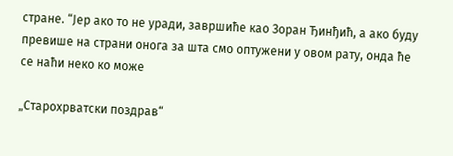стране. “Јер ако то не уради, завршиће као Зоран Ђинђић, а ако буду превише на страни онога за шта смо оптужени у овом рату, онда ће се наћи неко ко може

„Старохрватски поздрав“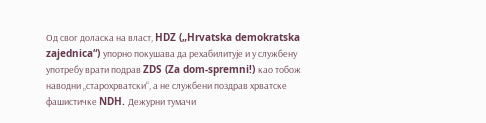Од свог доласка на власт, HDZ („Hrvatska demokratska zajednica“) упорно покушава да рехабилитује и у службену употребу врати подрав ZDS (Za dom-spremni!) као тобож наводни „старохрватски“, а не службени поздрав хрватске фашистичке NDH. Дежурни тумачи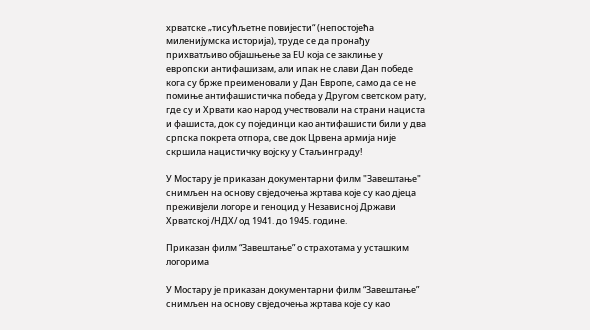хрватске „тисућљетне повијести“ (непостојећа миленијумска историја), труде се да пронађу прихватљиво објашњење за ЕU која се заклиње у европски антифашизам, али ипак не слави Дан победе кога су брже преименовали у Дан Европе, само да се не помиње антифашистичка победа у Другом светском рату, где су и Хрвати као народ учествовали на страни нациста и фашиста, док су појединци као антифашисти били у два српска покрета отпора, све док Црвена армија није скршила нацистичку војску у Стаљинграду!

У Мостару је приказан документарни филм "Завештање" снимљен на основу свједочења жртава које су као дјеца преживјели логоре и геноцид у Независној Држави Хрватској /НДХ/ од 1941. до 1945. године.

Приказан филм “Завештање” о страхотама у усташким логорима

У Мостару је приказан документарни филм “Завештање” снимљен на основу свједочења жртава које су као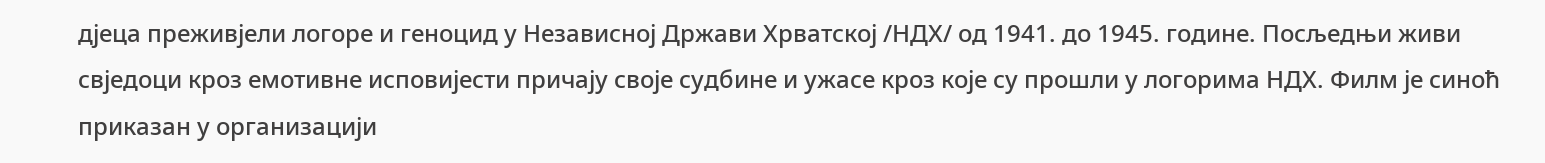дјеца преживјели логоре и геноцид у Независној Држави Хрватској /НДХ/ од 1941. до 1945. године. Посљедњи живи свједоци кроз емотивне исповијести причају своје судбине и ужасе кроз које су прошли у логорима НДХ. Филм је синоћ приказан у организацији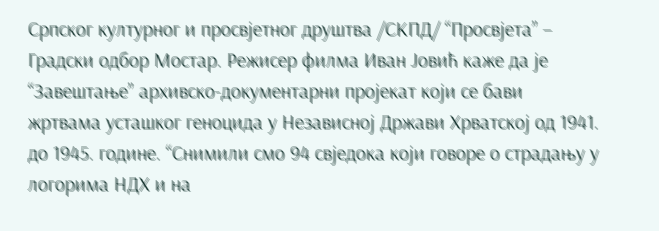Српског културног и просвјетног друштва /СКПД/ “Просвјета” – Градски одбор Мостар. Режисер филма Иван Јовић каже да је “Завештање” архивско-документарни пројекат који се бави жртвама усташког геноцида у Независној Држави Хрватској од 1941. до 1945. године. “Снимили смо 94 свједока који говоре о страдању у логорима НДХ и на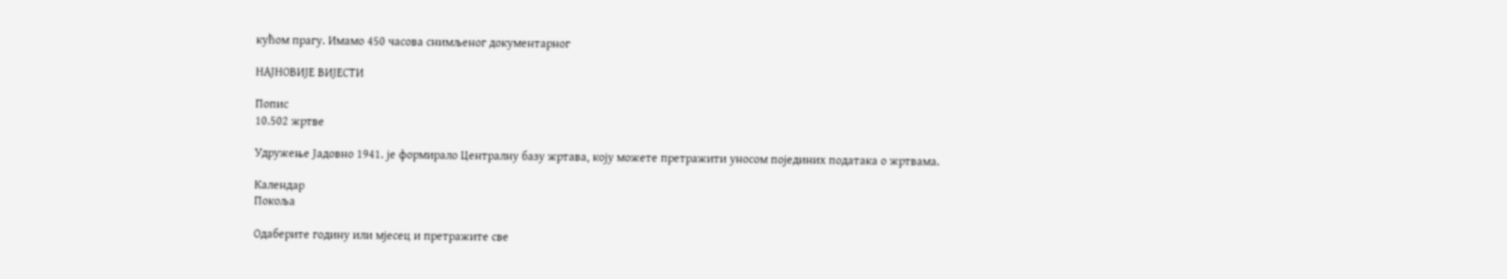кућом прагу. Имамо 450 часова снимљеног документарног

НАЈНОВИЈЕ ВИЈЕСТИ

Попис
10.502 жртве

Удружење Јадовно 1941. је формирало Централну базу жртава, коју можете претражити уносом појединих података о жртвама.

Календар
Покоља

Одаберите годину или мјесец и претражите све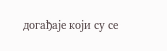догађаје који су се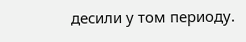десили у том периоду.